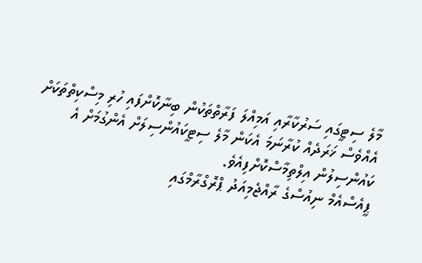މާލެ ސިޓީގައި ސަރުކާރާއި އަމިއްލަ ފަރާތްތަކުން ބިނާކޮށްފައި ހުރި މިސްކިތްތަކަށް އެއްވެސް ޚަރަދެއް ކުރާނަމަ އެކަން މާލެ ސިޓީކައުންސިލަށް އެންގުމަށް އެ ކައުންސިލުން އިލްތިމާސްކޮށްފިއެވެ.
ޕީއެސްއެމް ނިއުސްގެ ރާއްޖެމިއަދު ޕްރޮގްރާމްގައި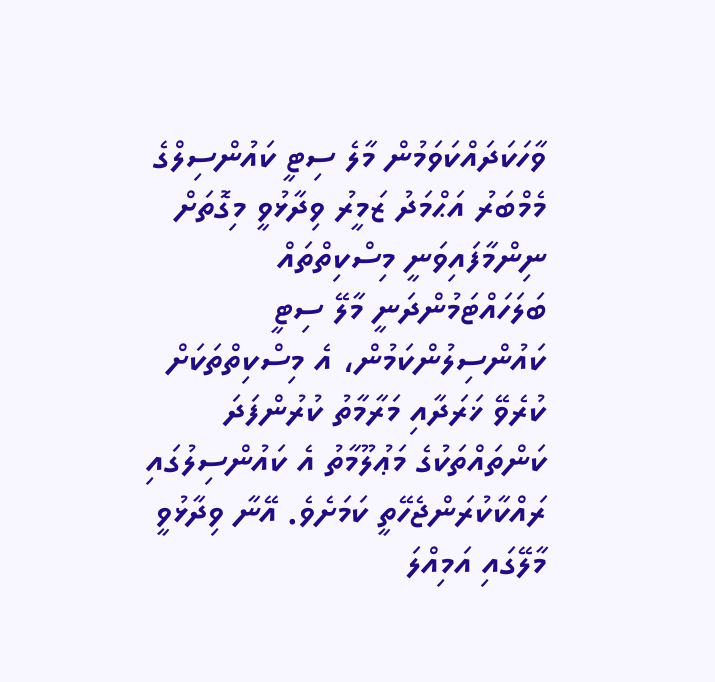ވާހަކަދައްކަވަމުން މާލެ ސިޓީ ކައުންސިލްގެ މެމްބަރު އަޙްމަދު ޒަމީރު ވިދާޅުވީ މިގޮތަށް ނިންމާފައިވަނީ މިސްކިތްތައް ބަލަހައްޓަމުންދަނީ މާލޭ ސިޓީ ކައުންސިލުންކަމުން، އެ މިސްކިތްތަކަށް ކުރެވޭ ޚަރަދާއި މަރާމާތު ކުރުންފަދަ ކަންތައްތަކުގެ މަޢުލޫމާތު އެ ކައުންސިލުގައި ރައްކާކުރަންޖެހޭތީ ކަމަށެވެ. އޭނާ ވިދާޅުވީ މާލޭގައި އަމިއްލަ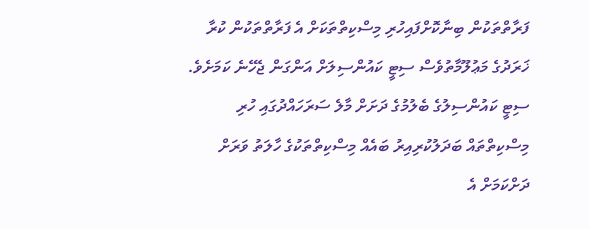ފަރާތްތަކުން ބިނާކޮށްފައިހުރި މިސްކިތްތަކަށް އެ ފަރާތްތަކުން ކުރާ ޚަރަދުގެ މަޢުލޫމާތުވެސް ސިޓީ ކައުންސިލަށް އަންގަން ޖެހޭނެ ކަމަށެވެ.
ސިޓީ ކައުންސިލުގެ ބެލުމުގެ ދަށަށް މާލެ ސަރަހައްދުގައި ހުރި މިސްކިތްތައް ބަދަލުކުރިއިރު ބައެއް މިސްކިތްތަކުގެ ހާލަތު ވަރަށް ދަށްކަމަށް އެ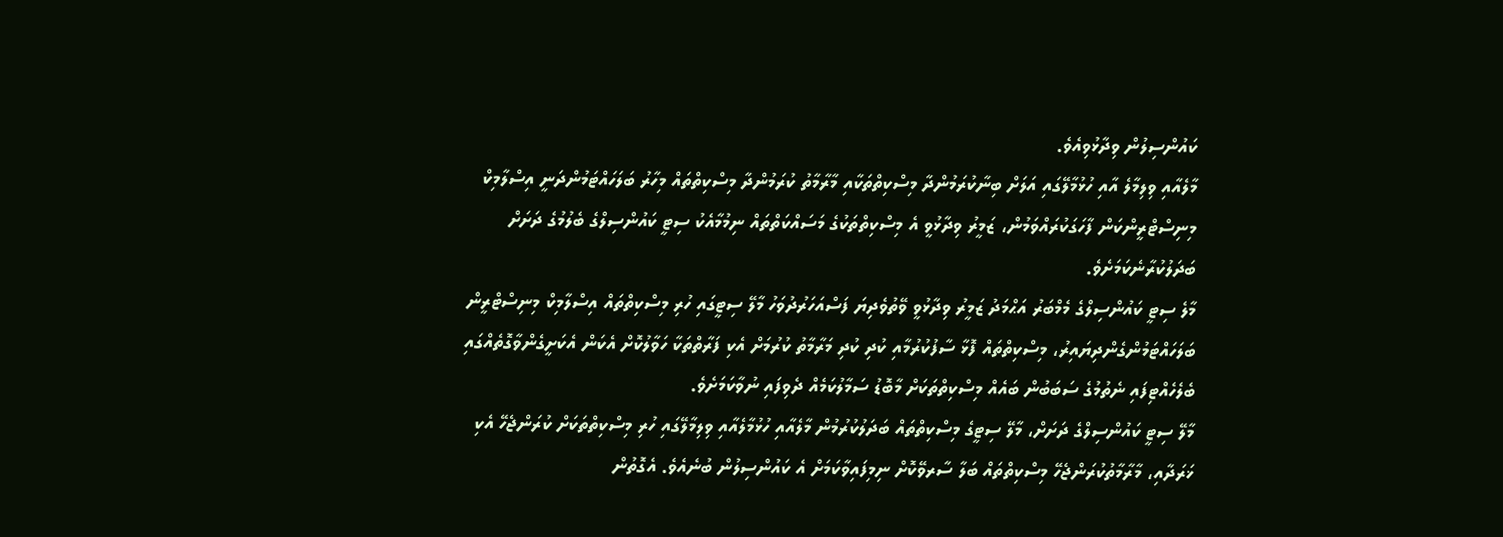ކައުންސިލުން ވިދާޅުވިއެވެ.
މާލެއާއި ވިލިމާލެ އާއި ހުޅުމާލޭގައި އަލަށް ބިނާކުރަމުންދާ މިސްކިތްތަކާއި މާރާމާތު ކުރަމުންދާ މިސްކިތްތައް މިހާރު ބަލަހައްޓަމުންދަނީ އިސްލާމިކް މިނިސްޓްރީންކަން ފާހަގަކުރައްވަމުން، ޒަމީރު ވިދާޅުވީ އެ މިސްކިތްތަކުގެ މަސައްކަތްތައް ނިމުމާއެކު ސިޓީ ކައުންސިލްގެ ބެލުމުގެ ދަށަށް ބަދަލުކުރާނެކަމަށެވެ.
މާލެ ސިޓީ ކައުންސިލްގެ މެމްބަރު އަޙްމަދު ޒަމީރު ވިދާޅުވީ ވޭތުވެދިޔަ ފަސްއަހަރުދުވަހު މާލޭ ސިޓީގައި ހުރި މިސްކިތްތައް އިސްލާމިކް މިނިސްޓްރީން ބަލަހައްޓަމުންގެންދިޔައިރު، މިސްކިތްތައް ފޮޅާ ސާފުކުރުމާއި ކުދި ކުދި މަރާމާތު ކުރުމަށް އެކި ފަރާތްތަކާ ހަވާލުކޮށް އެކަން އެކަށީގެންވާގޮތެއްގައި ބެލެހެއްޓިފައި ނެތުމުގެ ސަބަބުން ބައެއް މިސްކިތްތަކަށް މާބޮޑު ސަމާލުކަމެއް ދެވިފައި ނުވާކަމަށެވެ.
މާލޭ ސިޓީ ކައުންސިލްގެ ދަށަށް، މާލޭ ސިޓީގެ މިސްކިތްތައް ބަދަލުކުރުމުން މާލެއާއި ހުޅުމާލެއާއި ވިލިމާލޭގައި ހުރި މިސްކިތްތަކަށް ކުރަންޖެހޭ އެކި ޚަރަދާއި، މާރާމާތުކުރަންޖެހޭ މިސްކިތްތައް ބަލާ ސާރވޭކޮށް ނިމިފައިވާކަމަށް އެ ކައުންސިލުން ބުނެއެވެ. އެގޮތުން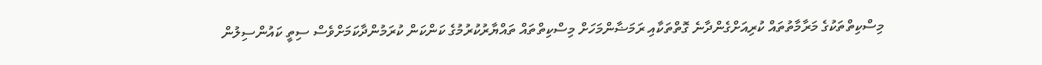މިސްކިތްތަކުގެ މަރާމާތުތައް ކުރިއަށްގެންދާނެ ގޮތްތަކާއި ރަމަޟާންމަހަށް މިސްކިތްތައް ތައްޔާރުކުރުމުގެ ކަންކަން ކުރަމުންދާކަމަށްވެސް ސިތީ ކައުންސިލުން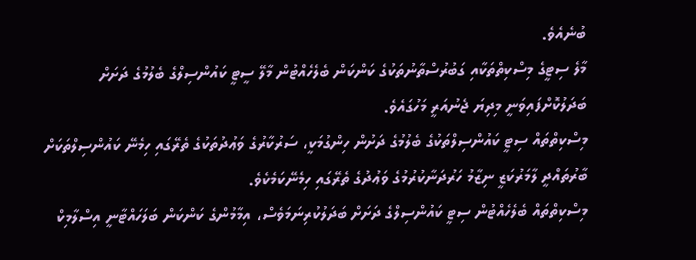ބުނެއެވެ.
މާލެ ސިޓީގެ މިސްކިތްތަކާއި ގަބުރުސްތާނުތަކުގެ ކަންކަން ބެލެހެއްޓުން މާލޭ ސީޓީ ކައުންސިލްގެ ބެލުމުގެ ދަށަށް ބަދަލުކޮށްފައިވަނީ މިދިޔަ ޖެނުއަރީ މަހުގައެވެ.
މިސްކިތްތައް ސިޓީ ކައުންސިލްތަކުގެ ބެލުމުގެ ދަށުން ހިންގުމަކީ، ސަރުކާރުގެ ވަޢުދުތަކުގެ ތެރޭގައި ހިމެނޭ ކައުންސިލްތަކަށް ބާރުތައްދީ ލާމަރުކަޒީ ނިޒާމު ހަރުދަނާކުރުމުގެ ވަޢުދުގެ ތެރޭގައި ހިމެނޭކަމެކެވެ.
މިސްކިތްތައް ބެލެހެއްޓުން ސިޓީ ކައުންސިލްގެ ދަށަށް ބަދަލުކުރިނަމަވެސް، އިމާމުންގެ ކަންކަން ބަލަހައްޓާނީ އިސްލާމިކް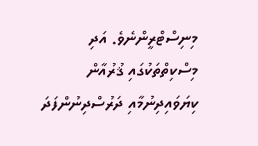މިނިސްޓްރީންނެވެ. އަދި މިސްކިތްތަކުގައި ޤުރުއާން ކިޔަވައިދިނުމާއި ދަރުސްދިނުންފަދަ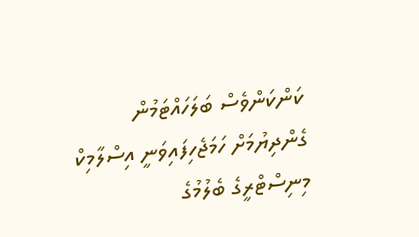ކަންކަންވެސް ބަލަހައްޓަމުން ގެންދިޔުމަށް ހަމަޖެހިފައިވަނީ އިސްލާމިކް މިނިސްޓްރީގެ ބެލުމުގެ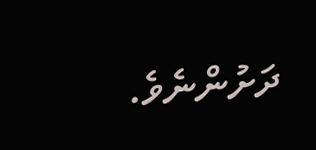ދަށުންނެވެ.